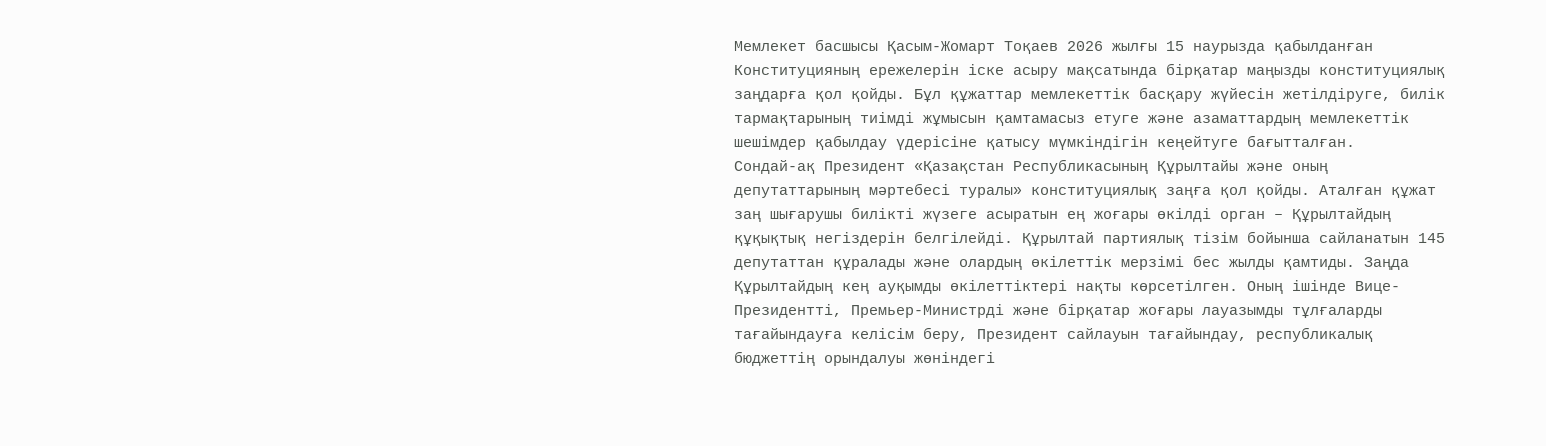Мемлекет басшысы Қасым-Жомарт Тоқаев 2026 жылғы 15 наурызда қабылданған Конституцияның ережелерін іске асыру мақсатында бірқатар маңызды конституциялық заңдарға қол қойды. Бұл құжаттар мемлекеттік басқару жүйесін жетілдіруге, билік тармақтарының тиімді жұмысын қамтамасыз етуге және азаматтардың мемлекеттік шешімдер қабылдау үдерісіне қатысу мүмкіндігін кеңейтуге бағытталған.
Сондай-ақ Президент «Қазақстан Республикасының Құрылтайы және оның депутаттарының мәртебесі туралы» конституциялық заңға қол қойды. Аталған құжат заң шығарушы билікті жүзеге асыратын ең жоғары өкілді орган – Құрылтайдың құқықтық негіздерін белгілейді. Құрылтай партиялық тізім бойынша сайланатын 145 депутаттан құралады және олардың өкілеттік мерзімі бес жылды қамтиды. Заңда Құрылтайдың кең ауқымды өкілеттіктері нақты көрсетілген. Оның ішінде Вице-Президентті, Премьер-Министрді және бірқатар жоғары лауазымды тұлғаларды тағайындауға келісім беру, Президент сайлауын тағайындау, республикалық бюджеттің орындалуы жөніндегі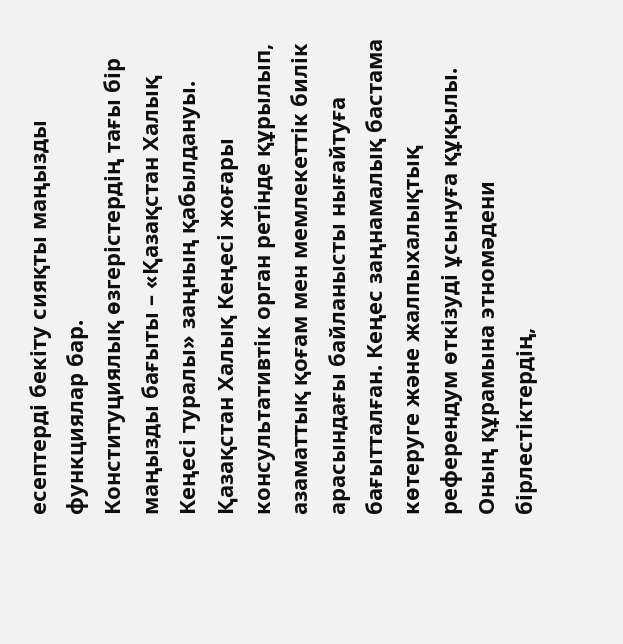есептерді бекіту сияқты маңызды функциялар бар.
Конституциялық өзгерістердің тағы бір маңызды бағыты – «Қазақстан Халық Кеңесі туралы» заңның қабылдануы. Қазақстан Халық Кеңесі жоғары консультативтік орган ретінде құрылып, азаматтық қоғам мен мемлекеттік билік арасындағы байланысты нығайтуға бағытталған. Кеңес заңнамалық бастама көтеруге және жалпыхалықтық референдум өткізуді ұсынуға құқылы. Оның құрамына этномәдени бірлестіктердің,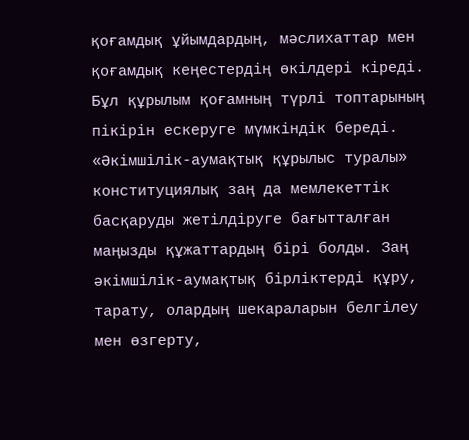қоғамдық ұйымдардың, мәслихаттар мен қоғамдық кеңестердің өкілдері кіреді. Бұл құрылым қоғамның түрлі топтарының пікірін ескеруге мүмкіндік береді.
«Әкімшілік-аумақтық құрылыс туралы» конституциялық заң да мемлекеттік басқаруды жетілдіруге бағытталған маңызды құжаттардың бірі болды. Заң әкімшілік-аумақтық бірліктерді құру, тарату, олардың шекараларын белгілеу мен өзгерту,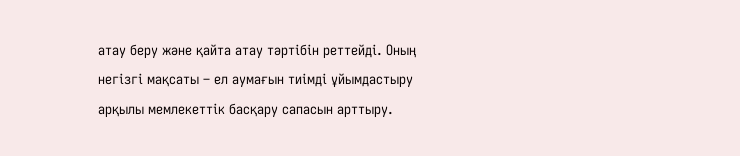атау беру және қайта атау тәртібін реттейді. Оның негізгі мақсаты – ел аумағын тиімді ұйымдастыру арқылы мемлекеттік басқару сапасын арттыру.